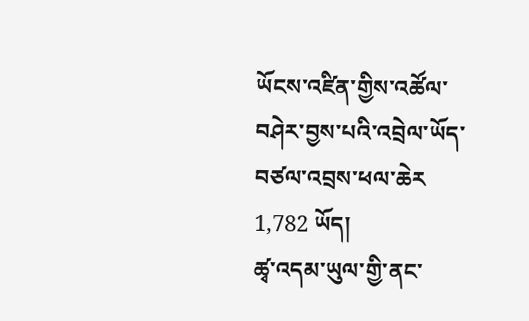ཡོངས་འཛིན་གྱིས་འཚོལ་བཤེར་བྱས་པའི་འབྲེལ་ཡོད་བཙལ་འབྲས་ཕལ་ཆེར 1,782 ཡོད།
ཚྭ་འདམ་ཡུལ་གྱི་ནང་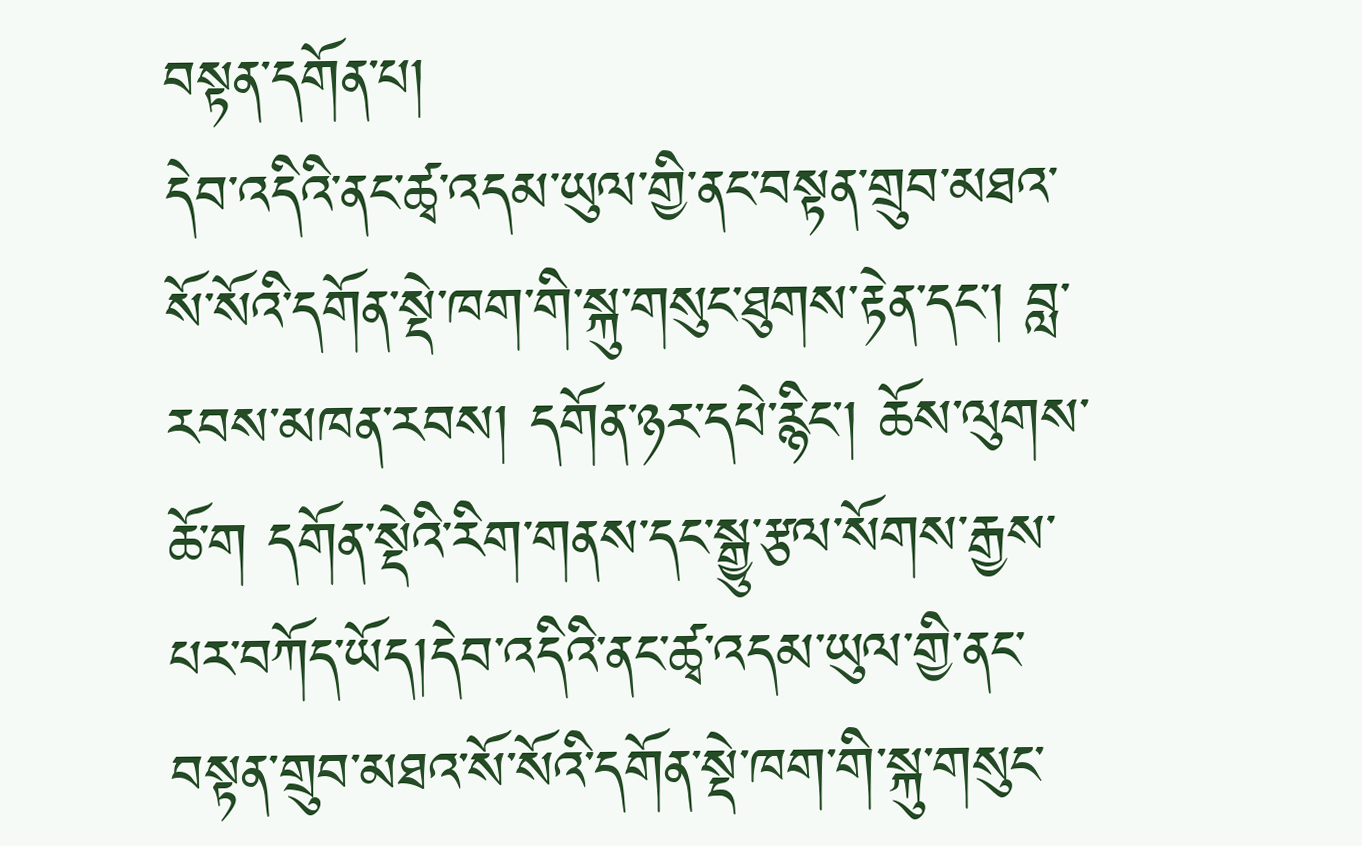བསྟན་དགོན་པ།
དེབ་འདིའི་ནང་ཚྭ་འདམ་ཡུལ་གྱི་ནང་བསྟན་གྲུབ་མཐའ་སོ་སོའི་དགོན་སྡེ་ཁག་གི་སྐུ་གསུང་ཐུགས་རྟེན་དང་། བླ་རབས་མཁན་རབས། དགོན་ཉར་དཔེ་རྙིང་། ཆོས་ལུགས་ཆོ་ག དགོན་སྡེའི་རིག་གནས་དང་སྒྱུ་རྩལ་སོགས་རྒྱས་པར་བཀོད་ཡོད།དེབ་འདིའི་ནང་ཚྭ་འདམ་ཡུལ་གྱི་ནང་བསྟན་གྲུབ་མཐའ་སོ་སོའི་དགོན་སྡེ་ཁག་གི་སྐུ་གསུང་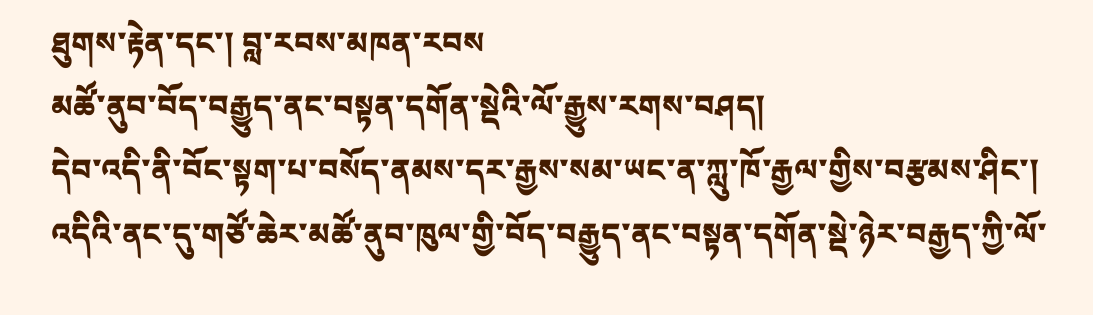ཐུགས་རྟེན་དང་། བླ་རབས་མཁན་རབས
མཚོ་ནུབ་བོད་བརྒྱུད་ནང་བསྟན་དགོན་སྡེའི་ལོ་རྒྱུས་རགས་བཤད།
དེབ་འདི་ནི་བོང་སྟག་པ་བསོད་ནམས་དར་རྒྱས་སམ་ཡང་ན་ཀླུ་ཁོ་རྒྱལ་གྱིས་བརྩམས་ཤིང་། འདིའི་ནང་དུ་གཙོ་ཆེར་མཚོ་ནུབ་ཁུལ་གྱི་བོད་བརྒྱུད་ནང་བསྟན་དགོན་སྡེ་ཉེར་བརྒྱད་ཀྱི་ལོ་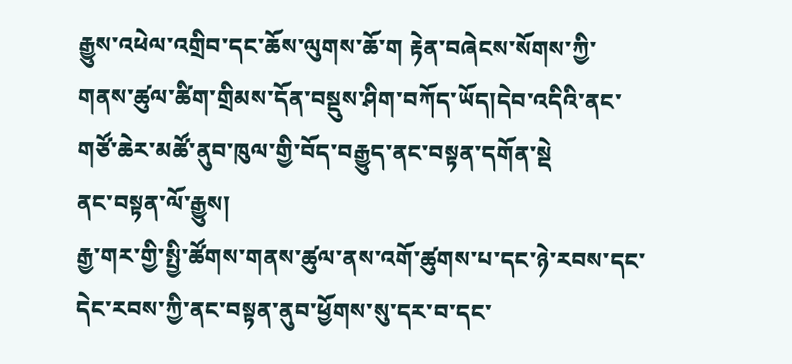རྒྱུས་འཕེལ་འགྲིབ་དང་ཆོས་ལུགས་ཆོ་ག རྟེན་བཞེངས་སོགས་ཀྱི་གནས་ཚུལ་ཚིག་གྲིམས་དོན་བསྡུས་ཤིག་བཀོད་ཡོད།དེབ་འདིའི་ནང་གཙོ་ཆེར་མཚོ་ནུབ་ཁུལ་གྱི་བོད་བརྒྱུད་ནང་བསྟན་དགོན་སྡེ
ནང་བསྟན་ལོ་རྒྱུས།
རྒྱ་གར་གྱི་སྤྱི་ཚོགས་གནས་ཚུལ་ནས་འགོ་ཚུགས་པ་དང་ཉེ་རབས་དང་དེང་རབས་ཀྱི་ནང་བསྟན་ནུབ་ཕྱོགས་སུ་དར་བ་དང་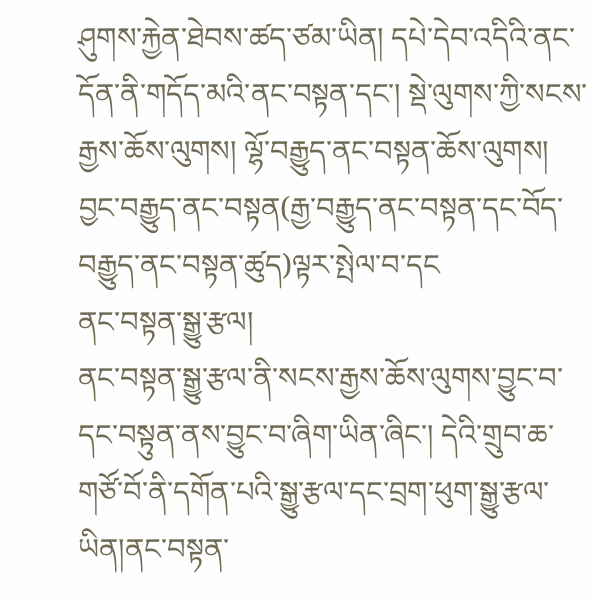ཤུགས་རྐྱེན་ཐེབས་ཚད་ཙམ་ཡིན། དཔེ་དེབ་འདིའི་ནང་དོན་ནི་གདོད་མའི་ནང་བསྟན་དང་། སྡེ་ལུགས་ཀྱི་སངས་རྒྱས་ཆོས་ལུགས། ལྷོ་བརྒྱུད་ནང་བསྟན་ཆོས་ལུགས། བྱང་བརྒྱུད་ནང་བསྟན(རྒྱ་བརྒྱུད་ནང་བསྟན་དང་བོད་བརྒྱུད་ནང་བསྟན་ཚུད)ལྟར་སྤེལ་བ་དང
ནང་བསྟན་སྒྱུ་རྩལ།
ནང་བསྟན་སྒྱུ་རྩལ་ནི་སངས་རྒྱས་ཆོས་ལུགས་བྱུང་བ་དང་བསྟུན་ནས་བྱུང་བ་ཞིག་ཡིན་ཞིང་། དེའི་གྲུབ་ཆ་གཙོ་བོ་ནི་དགོན་པའི་སྒྱུ་རྩལ་དང་བྲག་ཕུག་སྒྱུ་རྩལ་ཡིན།ནང་བསྟན་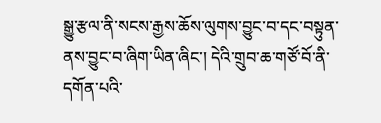སྒྱུ་རྩལ་ནི་སངས་རྒྱས་ཆོས་ལུགས་བྱུང་བ་དང་བསྟུན་ནས་བྱུང་བ་ཞིག་ཡིན་ཞིང་། དེའི་གྲུབ་ཆ་གཙོ་བོ་ནི་དགོན་པའི་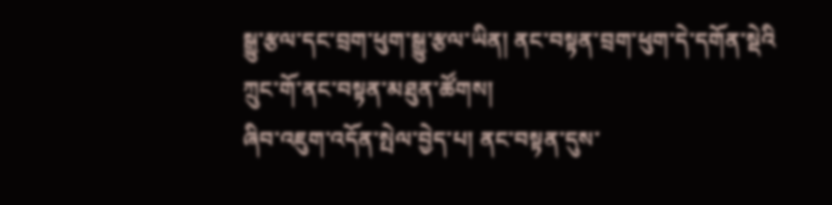སྒྱུ་རྩལ་དང་བྲག་ཕུག་སྒྱུ་རྩལ་ཡིན། ནང་བསྟན་བྲག་ཕུག་དེ་དགོན་སྡེའི
ཀྲུང་གོ་ནང་བསྟན་མཐུན་ཚོགས།
ཞིབ་འཇུག་འདོན་སྤེལ་བྱེད་པ། ནང་བསྟན་དུས་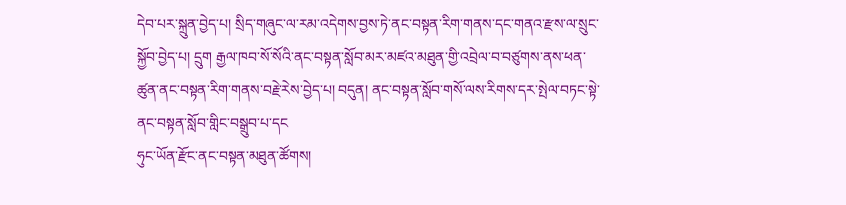དེབ་པར་སྐྲུན་བྱེད་པ། སྲིད་གཞུང་ལ་རམ་འདེགས་བྱས་ཏེ་ནང་བསྟན་རིག་གནས་དང་གནའ་རྫས་ལ་སྲུང་སྐྱོབ་བྱེད་པ། དྲུག རྒྱལ་ཁབ་སོ་སོའི་ནང་བསྟན་སློབ་མར་མཛའ་མཐུན་གྱི་འབྲེལ་བ་བཙུགས་ནས་ཕན་ཚུན་ནང་བསྟན་རིག་གནས་བརྗེ་རེས་བྱེད་པ། བདུན། ནང་བསྟན་སློབ་གསོ་ལས་རིགས་དར་སྤེལ་བཏང་སྟེ་ནང་བསྟན་སློབ་གླིང་བསྒྲུབ་པ་དང
ཧུང་ཡོན་རྫོང་ནང་བསྟན་མཐུན་ཚོགས།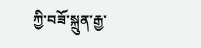ཀྱི་བཟོ་སྐྲུན་རྒྱ་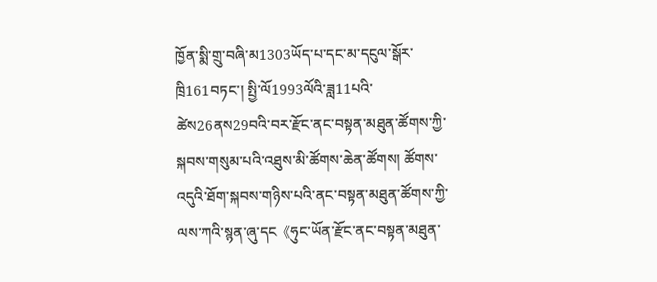ཁྱོན་སྨི་གྲུ་བཞི་མ1303ཡོད་པ་དང་མ་དངུལ་སྒོར་ཁྲི161བཏང་། སྤྱི་ལོ1993ལོའི་ཟླ11པའི་ཚེས26ནས29བའི་བར་རྫོང་ནང་བསྟན་མཐུན་ཚོགས་ཀྱི་སྐབས་གསུམ་པའི་འཐུས་མི་ཚོགས་ཆེན་ཚོགས། ཚོགས་འདུའི་ཐོག་སྐབས་གཉིས་པའི་ནང་བསྟན་མཐུན་ཚོགས་ཀྱི་ལས་ཀའི་སྙན་ཞུ་དང《ཧུང་ཡོན་རྫོང་ནང་བསྟན་མཐུན་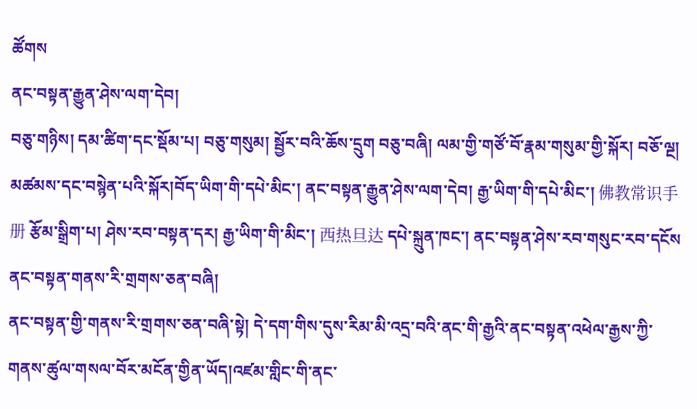ཚོགས
ནང་བསྟན་རྒྱུན་ཤེས་ལག་དེབ།
བཅུ་གཉིས། དམ་ཚིག་དང་སྡོམ་པ། བཅུ་གསུམ། སྦྱོར་བའི་ཆོས་དྲུག བཅུ་བཞི། ལམ་གྱི་གཙོ་བོ་རྣམ་གསུམ་གྱི་སྐོར། བཅོ་ལྔ། མཚམས་དང་བསྙེན་པའི་སྐོར།བོད་ཡིག་གི་དཔེ་མིང་། ནང་བསྟན་རྒྱུན་ཤེས་ལག་དེབ། རྒྱ་ཡིག་གི་དཔེ་མིང་། 佛教常识手册 རྩོམ་སྒྲིག་པ། ཤེས་རབ་བསྟན་དར། རྒྱ་ཡིག་གི་མིང་། 西热旦达 དཔེ་སྐྲུན་ཁང་། ནང་བསྟན་ཤེས་རབ་གསུང་རབ་དངོས
ནང་བསྟན་གནས་རི་གྲགས་ཅན་བཞི།
ནང་བསྟན་གྱི་གནས་རི་གྲགས་ཅན་བཞི་སྟེ། དེ་དག་གིས་དུས་རིམ་མི་འདྲ་བའི་ནང་གི་རྒྱའི་ནང་བསྟན་འཕེལ་རྒྱས་ཀྱི་གནས་ཚུལ་གསལ་བོར་མངོན་གྱིན་ཡོད།འཛམ་གླིང་གི་ནང་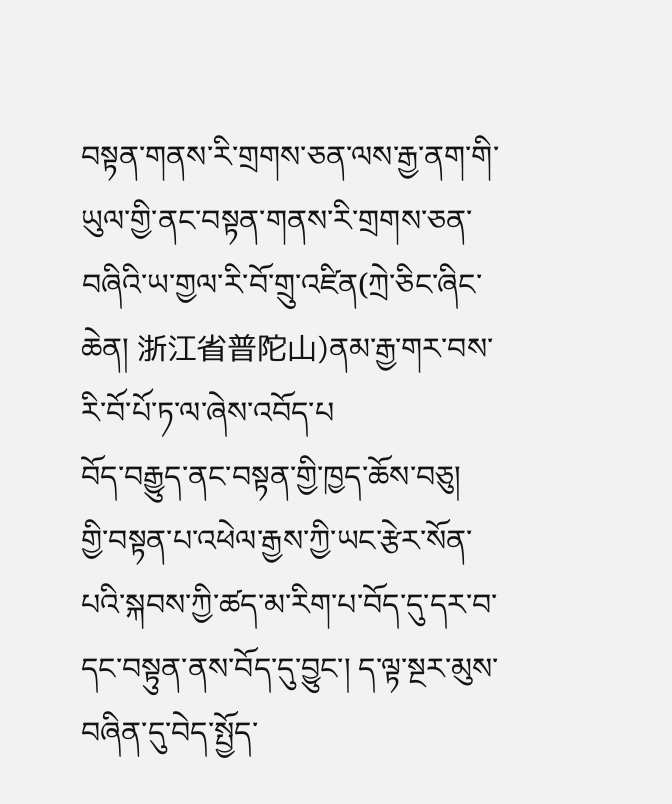བསྟན་གནས་རི་གྲགས་ཅན་ལས་རྒྱ་ནག་གི་ཡུལ་གྱི་ནང་བསྟན་གནས་རི་གྲགས་ཅན་བཞིའི་ཡ་གྱལ་རི་བོ་གྲུ་འཛིན(ཀྲེ་ཅིང་ཞིང་ཆེན། 浙江省普陀山)ནམ་རྒྱ་གར་བས་རི་བོ་པོ་ཏ་ལ་ཞེས་འབོད་པ
བོད་བརྒྱུད་ནང་བསྟན་གྱི་ཁྱད་ཆོས་བཅུ།
གྱི་བསྟན་པ་འཕེལ་རྒྱས་ཀྱི་ཡང་རྩེར་སོན་པའི་སྐབས་ཀྱི་ཚད་མ་རིག་པ་བོད་དུ་དར་བ་དང་བསྟུན་ནས་བོད་དུ་བྱུང་། ད་ལྟ་སྔར་མུས་བཞིན་དུ་བེད་སྤྱོད་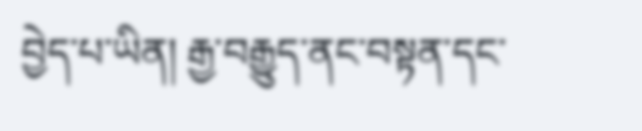བྱེད་པ་ཡིན། རྒྱ་བརྒྱུད་ནང་བསྟན་དང་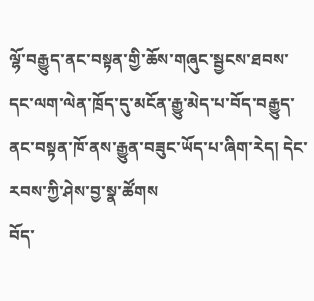ལྷོ་བརྒྱུད་ནང་བསྟན་གྱི་ཆོས་གཞུང་སྦྱངས་ཐབས་དང་ལག་ལེན་ཁྲོད་དུ་མངོན་རྒྱུ་མེད་པ་བོད་བརྒྱུད་ནང་བསྟན་ཁོ་ནས་རྒྱུན་བཟུང་ཡོད་པ་ཞིག་རེད། དེང་རབས་ཀྱི་ཤེས་བྱ་སྣ་ཚོགས
བོད་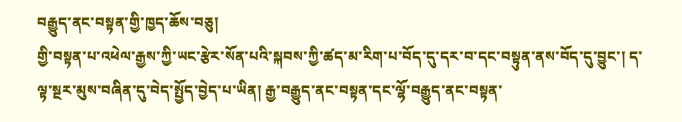བརྒྱུད་ནང་བསྟན་གྱི་ཁྱད་ཆོས་བཅུ།
གྱི་བསྟན་པ་འཕེལ་རྒྱས་ཀྱི་ཡང་རྩེར་སོན་པའི་སྐབས་ཀྱི་ཚད་མ་རིག་པ་བོད་དུ་དར་བ་དང་བསྟུན་ནས་བོད་དུ་བྱུང་། ད་ལྟ་སྔར་མུས་བཞིན་དུ་བེད་སྤྱོད་བྱེད་པ་ཡིན། རྒྱ་བརྒྱུད་ནང་བསྟན་དང་ལྷོ་བརྒྱུད་ནང་བསྟན་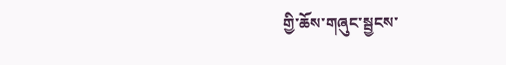གྱི་ཆོས་གཞུང་སྦྱངས་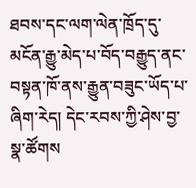ཐབས་དང་ལག་ལེན་ཁྲོད་དུ་མངོན་རྒྱུ་མེད་པ་བོད་བརྒྱུད་ནང་བསྟན་ཁོ་ནས་རྒྱུན་བཟུང་ཡོད་པ་ཞིག་རེད། དེང་རབས་ཀྱི་ཤེས་བྱ་སྣ་ཚོགས